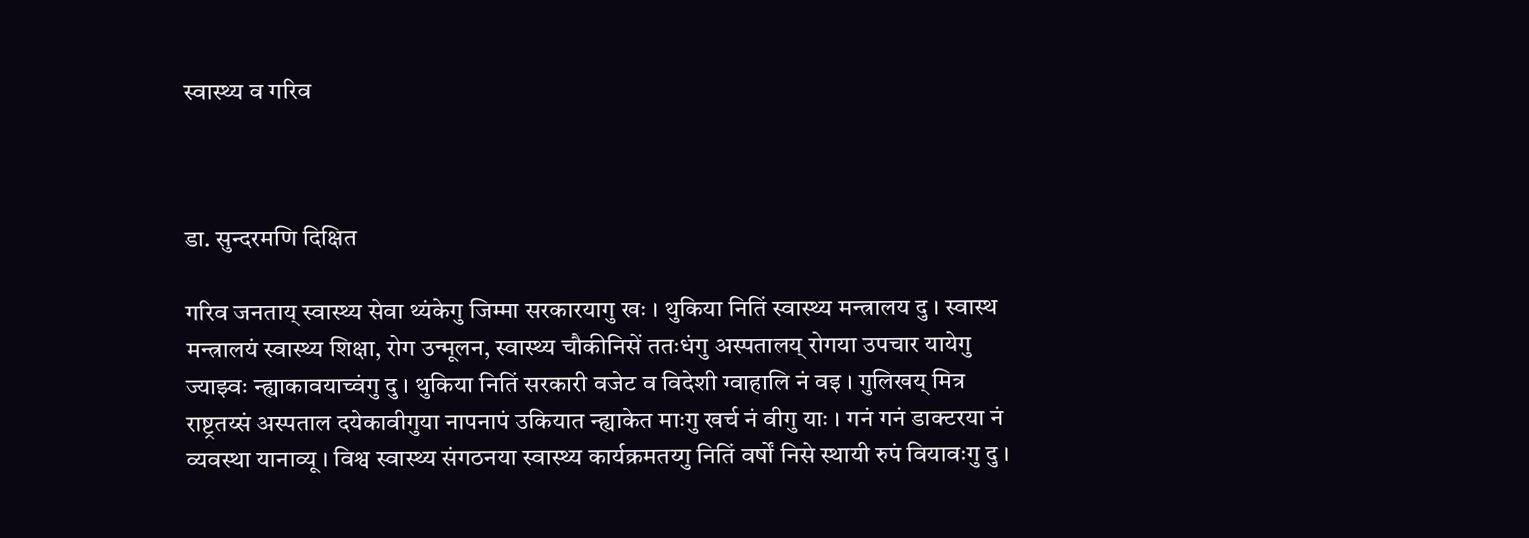स्वास्थ्य व गरिव



डा. सुन्दरमणि दिक्षित

गरिव जनताय् स्वास्थ्य सेवा थ्यंकेगु जिम्मा सरकारयागु खः । थुकिया नितिं स्वास्थ्य मन्त्रालय दु । स्वास्थ मन्त्रालयं स्वास्थ्य शिक्षा, रोग उन्मूलन, स्वास्थ्य चौकीनिसें ततःधंगु अस्पतालय् रोगया उपचार यायेगु ज्याझ्वः न्ह्याकावयाच्वंगु दु । थुकिया नितिं सरकारी वजेट व विदेशी ग्वाहालि नं वइ । गुलिखय् मित्र राष्ट्रतय्सं अस्पताल दयेकावीगुया नापनापं उकियात न्ह्याकेत माःगु खर्च नं वीगु याः । गनं गनं डाक्टरया नं व्यवस्था यानाव्यू । विश्व स्वास्थ्य संगठनया स्वास्थ्य कार्यक्रमतय्गु नितिं वर्षों निसे स्थायी रुपं वियावःगु दु ।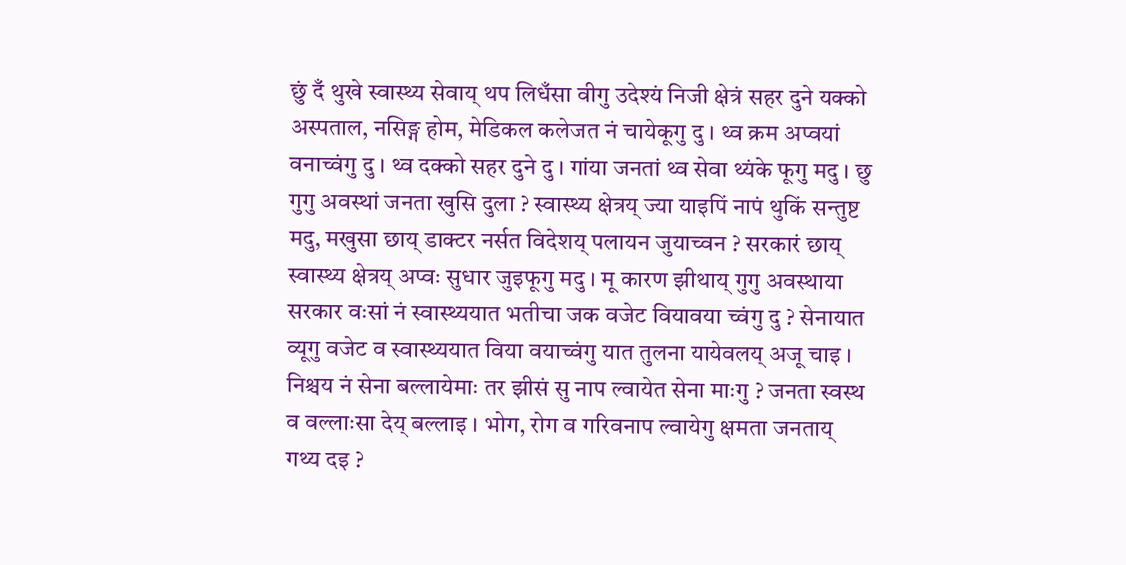छुं दँ थुखे स्वास्थ्य सेवाय् थप लिधँसा वीगु उदेश्यं निजी क्षेत्रं सहर दुने यक्को अस्पताल, नसिङ्ग होम, मेडिकल कलेजत नं चायेकूगु दु । थ्व क्रम अप्वयां वनाच्वंगु दु । थ्व दक्को सहर दुने दु । गांया जनतां थ्व सेवा थ्यंके फूगु मदु । छु गुगु अवस्थां जनता खुसि दुला ? स्वास्थ्य क्षेत्रय् ज्या याइपिं नापं थुकिं सन्तुष्ट मदु, मखुसा छाय् डाक्टर नर्सत विदेशय् पलायन जुयाच्वन ? सरकारं छाय् स्वास्थ्य क्षेत्रय् अप्वः सुधार जुइफूगु मदु । मू कारण झीथाय् गुगु अवस्थाया सरकार वःसां नं स्वास्थ्ययात भतीचा जक वजेट वियावया च्वंगु दु ? सेनायात व्यूगु वजेट व स्वास्थ्ययात विया वयाच्वंगु यात तुलना यायेवलय् अजू चाइ । निश्चय नं सेना बल्लायेमाः तर झीसं सु नाप ल्वायेत सेना माःगु ? जनता स्वस्थ व वल्लाःसा देय् बल्लाइ । भोग, रोग व गरिवनाप ल्वायेगु क्षमता जनताय् गथ्य दइ ?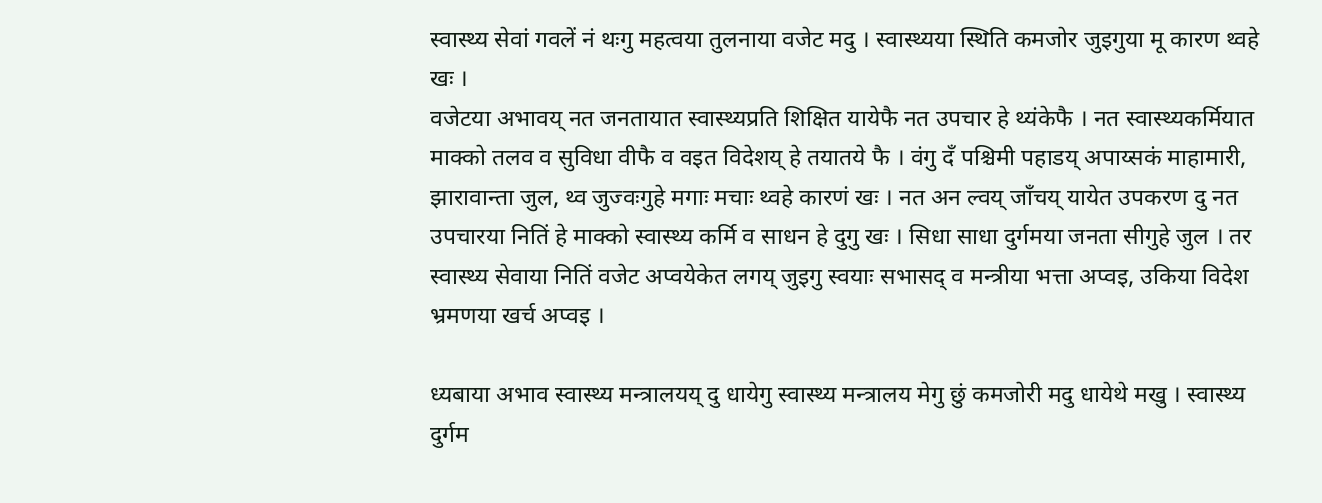स्वास्थ्य सेवां गवलें नं थःगु महत्वया तुलनाया वजेट मदु । स्वास्थ्यया स्थिति कमजोर जुइगुया मू कारण थ्वहे खः ।
वजेटया अभावय् नत जनतायात स्वास्थ्यप्रति शिक्षित यायेफै नत उपचार हे थ्यंकेफै । नत स्वास्थ्यकर्मियात माक्को तलव व सुविधा वीफै व वइत विदेशय् हे तयातये फै । वंगु दँ पश्चिमी पहाडय् अपाय्सकं माहामारी, झारावान्ता जुल, थ्व जुज्वःगुहे मगाः मचाः थ्वहे कारणं खः । नत अन ल्वय् जाँचय् यायेत उपकरण दु नत उपचारया नितिं हे माक्को स्वास्थ्य कर्मि व साधन हे दुगु खः । सिधा साधा दुर्गमया जनता सीगुहे जुल । तर स्वास्थ्य सेवाया नितिं वजेट अप्वयेकेत लगय् जुइगु स्वयाः सभासद् व मन्त्रीया भत्ता अप्वइ, उकिया विदेश भ्रमणया खर्च अप्वइ ।

ध्यबाया अभाव स्वास्थ्य मन्त्रालयय् दु धायेगु स्वास्थ्य मन्त्रालय मेगु छुं कमजोरी मदु धायेथे मखु । स्वास्थ्य दुर्गम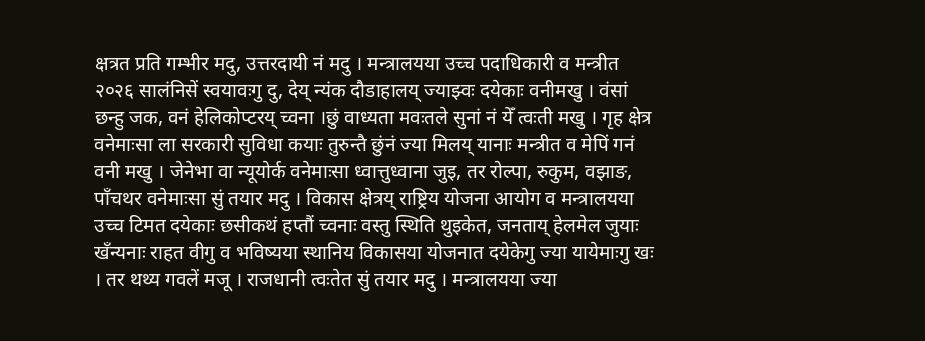क्षत्रत प्रति गम्भीर मदु, उत्तरदायी नं मदु । मन्त्रालयया उच्च पदाधिकारी व मन्त्रीत २०२६ सालंनिसें स्वयावःगु दु, देय् न्यंक दौडाहालय् ज्याझ्वः दयेकाः वनीमखु । वंसां छन्हु जक, वनं हेलिकोप्टरय् च्वना ।छुं वाध्यता मवःतले सुनां नं येँ त्वःती मखु । गृह क्षेत्र वनेमाःसा ला सरकारी सुविधा कयाः तुरुन्तै छुंनं ज्या मिलय् यानाः मन्त्रीत व मेपिं गनं वनी मखु । जेनेभा वा न्यूयोर्क वनेमाःसा ध्वात्तुध्वाना जुइ, तर रोल्पा, रुकुम, वझाङ, पाँचथर वनेमाःसा सुं तयार मदु । विकास क्षेत्रय् राष्ट्रिय योजना आयोग व मन्त्रालयया उच्च टिमत दयेकाः छसीकथं हप्तौं च्वनाः वस्तु स्थिति थुइकेत, जनताय् हेलमेल जुयाः खँन्यनाः राहत वीगु व भविष्यया स्थानिय विकासया योजनात दयेकेगु ज्या यायेमाःगु खः । तर थथ्य गवलें मजू । राजधानी त्वःतेत सुं तयार मदु । मन्त्रालयया ज्या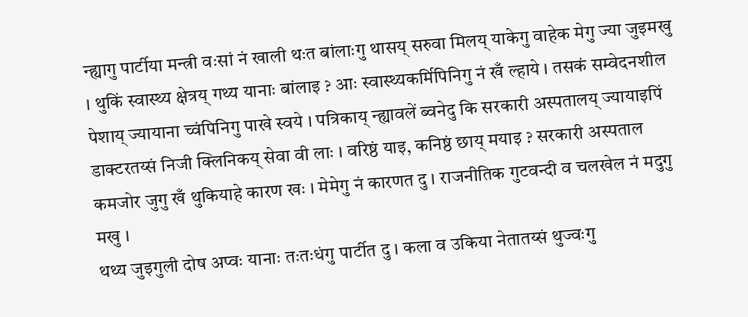न्ह्यागु पार्टीया मन्त्री वःसां नं खाली थःत बांलाःगु थासय् सरुवा मिलय् याकेगु वाहेक मेगु ज्या जुइमखु । थुकिं स्वास्थ्य क्षेत्रय् गथ्य यानाः बांलाइ ? आः स्वास्थ्यकर्मिपिनिगु नं खँ ल्हाये । तसकं सम्वेदनशील पेशाय् ज्यायाना च्वंपिनिगु पाखे स्वये । पत्रिकाय् न्ह्यावलें ब्वनेदु कि सरकारी अस्पतालय् ज्यायाइपिं डाक्टरतय्सं निजी क्लिनिकय् सेवा वी लाः । वरिष्ठं याइ, कनिष्ठं छाय् मयाइ ? सरकारी अस्पताल कमजोर जुगु खँ थुकियाहे कारण खः । मेमेगु नं कारणत दु । राजनीतिक गुटवन्दी व चलखेल नं मदुगु मखु ।
थथ्य जुइगुली दोष अप्वः यानाः तःतःधंगु पार्टीत दु । कला व उकिया नेतातय्सं थुज्वःगु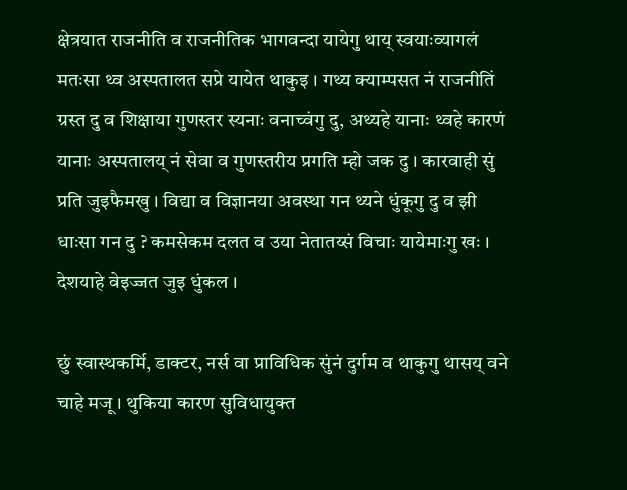क्षेत्रयात राजनीति व राजनीतिक भागवन्दा यायेगु थाय् स्वयाःव्यागलं मतःसा थ्व अस्पतालत सप्रे यायेत थाकुइ । गथ्य क्याम्पसत नं राजनीतिं ग्रस्त दु व शिक्षाया गुणस्तर स्यनाः वनाच्वंगु दु, अथ्यहे यानाः थ्वहे कारणं यानाः अस्पतालय् नं सेवा व गुणस्तरीय प्रगति म्हो जक दु । कारवाही सुं प्रति जुइफैमखु । विद्या व विज्ञानया अवस्था गन थ्यने धुंकूगु दु व झी धाःसा गन दु ? कमसेकम दलत व उया नेतातय्सं विचाः यायेमाःगु खः । देशयाहे वेइज्जत जुइ धुंकल ।

छुं स्वास्थकर्मि, डाक्टर, नर्स वा प्राविधिक सुंनं दुर्गम व थाकुगु थासय् वने चाहे मजू । थुकिया कारण सुविधायुक्त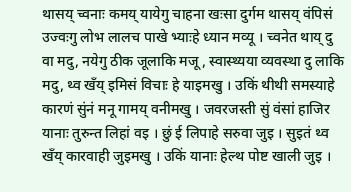थासय् च्वनाः कमय् यायेगु चाहना खःसा दुर्गम थासय् वंपिसं उज्वःगु लोभ लालच पाखे भ्याःहे ध्यान मव्यू । च्वनेत थाय् दु वा मदु, नयेगु ठीक जूलाकि मजू, स्वास्थ्यया व्यवस्था दु लाकि मदु, थ्व खँय् इमिसं विचाः हे याइमखु । उकिं थीथी समस्याहे कारणं सुंनं मनू गामय् वनीमखु । जवरजस्ती सुं वंसां हाजिर यानाः तुरुन्त लिहां वइ । छुं ई लिपाहे सरुवा जुइ । सुइतं थ्व खँय् कारवाही जुइमखु । उकिं यानाः हेल्थ पोष्ट खाली जुइ ।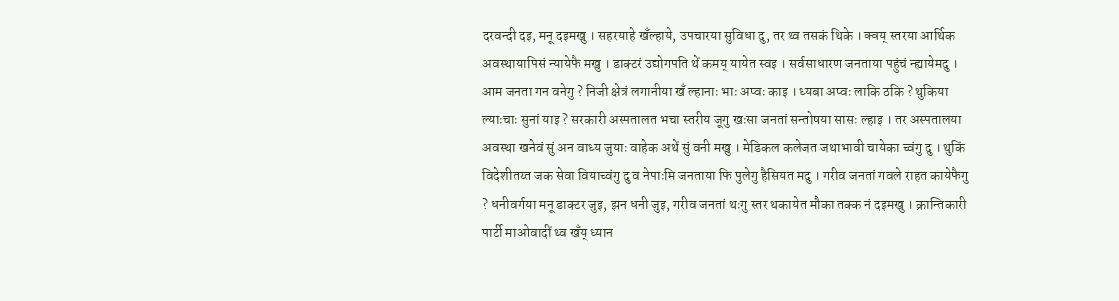दरवन्दी दइ, मनू दइमखु । सहरयाहे खँल्हाये, उपचारया सुविधा दु, तर थ्व तसकं थिके । क्वय् स्तरया आर्थिक अवस्थायापिसं न्यायेफै मखु । डाक्टरं उद्योगपति थें कमय् यायेत स्वइ । सर्वसाधारण जनताया पहुंचं न्ह्यायेमदु । आम जनता गन वनेगु ? निजी क्षेत्रं लगानीया खँ ल्हानाः भाः अप्वः काइ । ध्यबा अप्वः लाकि ठकि ? थुकिया ल्याःचाः सुनां याइ ? सरकारी अस्पतालत भचा स्तरीय जूगु खःसा जनतां सन्तोषया सासः ल्हाइ । तर अस्पतालया अवस्था खनेवं सुं अन वाध्य जुयाः वाहेक अथें सुं वनी मखु । मेडिकल कलेजत जथाभावी चायेका च्वंगु दु । थुकिं विदेशीतय्त जक सेवा वियाच्वंगु दु व नेपाःमि जनताया फि पुलेगु हैसियत मदु । गरीव जनतां गवले राहत कायेफैगु ? धनीवर्गया मनू डाक्टर जुइ, झन धनी जुइ, गरीव जनतां थःगु स्तर थकायेत मौका तक्क नं दइमखु । क्रान्तिकारी पार्टी माओवादीं थ्व खँय् ध्यान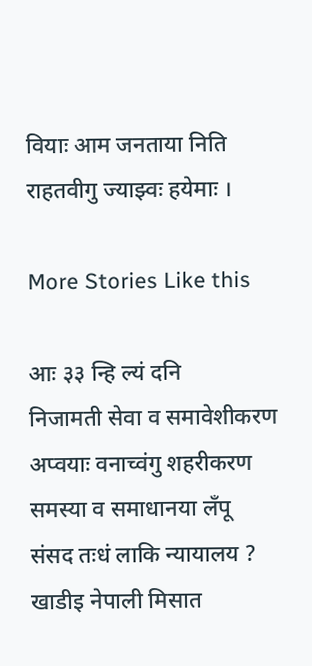वियाः आम जनताया निति राहतवीगु ज्याझ्वः हयेमाः ।

More Stories Like this

आः ३३ न्हि ल्यं दनि
निजामती सेवा व समावेशीकरण
अप्वयाः वनाच्वंगु शहरीकरण समस्या व समाधानया लँपू
संसद तःधं लाकि न्यायालय ?
खाडीइ नेपाली मिसात